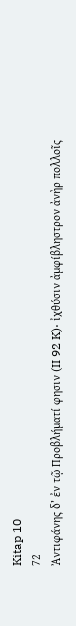Kitap 10
72
Ἀντιφάνης δ’ ἐν τῷ Προβλήματί φησιν (II 92 K)· ἰχθύσιν ἀμφίβληστρον ἀνὴρ πολλοῖς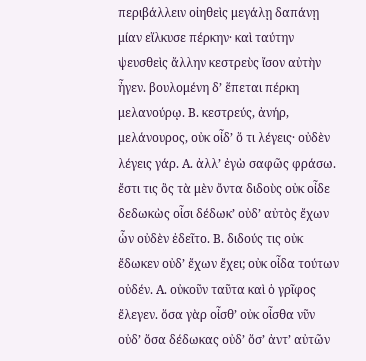περιβάλλειν οἰηθεὶς μεγάλῃ δαπάνῃ μίαν εἵλκυσε πέρκην· καὶ ταύτην ψευσθεὶς ἄλλην κεστρεὺς ἴσον αὐτὴν ἦγεν. βουλομένη δ’ ἕπεται πέρκη μελανούρῳ. Β. κεστρεύς, ἀνήρ, μελάνουρος, οὐκ οἶδ’ ὅ τι λέγεις· οὐδὲν λέγεις γάρ. Α. ἀλλ’ ἐγὼ σαφῶς φράσω. ἔστι τις ὃς τὰ μὲν ὄντα διδοὺς οὐκ οἶδε δεδωκὼς οἷσι δέδωκ’ οὐδ’ αὐτὸς ἔχων ὧν οὐδὲν ἐδεῖτο. Β. διδούς τις οὐκ ἔδωκεν οὐδ’ ἔχων ἔχει; οὐκ οἶδα τούτων οὐδέν. Α. οὐκοῦν ταῦτα καὶ ὁ γρῖφος ἔλεγεν. ὅσα γὰρ οἶσθ’ οὐκ οἶσθα νῦν οὐδ’ ὅσα δέδωκας οὐδ’ ὅσ’ ἀντ’ αὐτῶν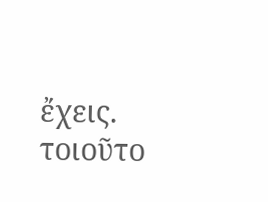ἔχεις. τοιοῦτο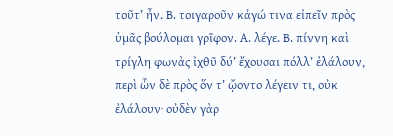τοῦτ’ ἦν. Β. τοιγαροῦν κἀγώ τινα εἰπεῖν πρὸς ὑμᾶς βούλομαι γρῖφον. Α. λέγε. Β. πίννη καὶ τρίγλη φωνὰς ἰχθῦ δύ’ ἔχουσαι πόλλ’ ἐλάλουν, περὶ ὧν δὲ πρὸς ὅν τ’ ᾤοντο λέγειν τι, οὐκ ἐλάλουν· οὐδὲν γὰρ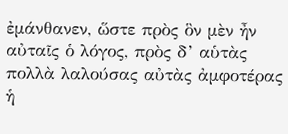ἐμάνθανεν, ὥστε πρὸς ὃν μὲν ἦν αὐταῖς ὁ λόγος, πρὸς δ’ αὑτὰς πολλὰ λαλούσας αὐτὰς ἀμφοτέρας ἡ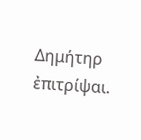Δημήτηρ ἐπιτρίψαι.